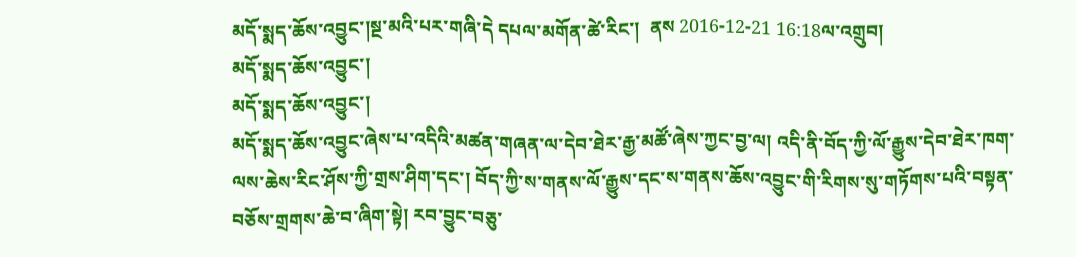མདོ་སྨད་ཆོས་འབྱུང་།སྔ་མའི་པར་གཞི་དེ དཔལ་མགོན་ཚེ་རིང་།  ནས 2016-12-21 16:18ལ་འགྲུབ།
མདོ་སྨད་ཆོས་འབྱུང་།
མདོ་སྨད་ཆོས་འབྱུང་།
མདོ་སྨད་ཆོས་འབྱུང་ཞེས་པ་འདིའི་མཚན་གཞན་ལ་དེབ་ཐེར་རྒྱ་མཚོ་ཞེས་ཀྱང་བྱ་ལ། འདི་ནི་བོད་ཀྱི་ལོ་རྒྱུས་དེབ་ཐེར་ཁག་ལས་ཆེས་རིང་ཤོས་ཀྱི་གྲས་ཤིག་དང་། བོད་ཀྱི་ས་གནས་ལོ་རྒྱུས་དང་ས་གནས་ཆོས་འབྱུང་གི་རིགས་སུ་གཏོགས་པའི་བསྟན་བཅོས་གྲགས་ཆེ་བ་ཞིག་སྟེ། རབ་བྱུང་བཅུ་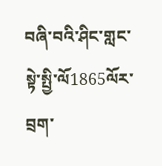བཞི་བའི་ཤིང་གླང་སྟེ་སྤྱི་ལོ1865ལོར་བྲག་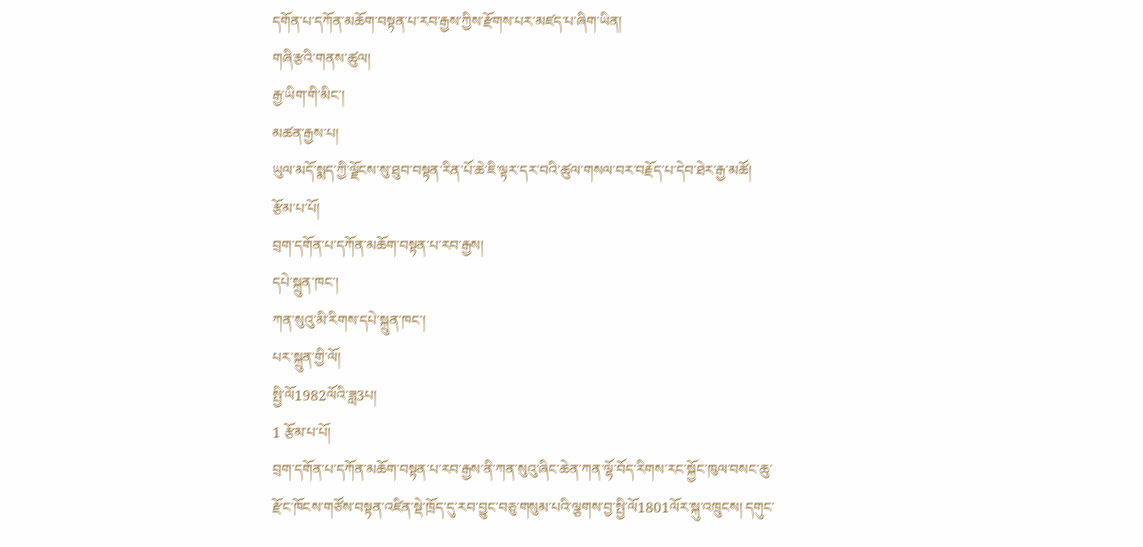དགོན་པ་དཀོན་མཆོག་བསྟན་པ་རབ་རྒྱས་ཀྱིས་རྫོགས་པར་མཛད་པ་ཞིག་ཡིན།
གཞི་རྩའི་གནས་ཚུལ།
རྒྱ་ཡིག་གི་མིང་།
མཚན་རྒྱས་པ།
ཡུལ་མདོ་སྨད་ཀྱི་ལྗོངས་སུ་ཐུབ་བསྟན་རིན་པོ་ཆེ་ཇི་ལྟར་དར་བའི་ཚུལ་གསལ་བར་བརྗོད་པ་དེབ་ཐེར་རྒྱ་མཚོ།
རྩོམ་པ་པོ།
བྲག་དགོན་པ་དཀོན་མཆོག་བསྟན་པ་རབ་རྒྱས།
དཔེ་སྐྲུན་ཁང་།
ཀན་སུའུ་མི་རིགས་དཔེ་སྐྲུན་ཁང་།
པར་སྐྲུན་གྱི་ལོ།
སྤྱི་ལོ1982ལོའི་ཟླ3པ།
1 རྩོམ་པ་པོ།
བྲག་དགོན་པ་དཀོན་མཆོག་བསྟན་པ་རབ་རྒྱས་ནི་ཀན་སུའུ་ཞིང་ཆེན་ཀན་ལྷོ་བོད་རིགས་རང་སྐྱོང་ཁུལ་བསང་ཆུ་རྫོང་ཁོངས་གཙོས་བསྟན་འཛིན་སྡེ་ཁྲོད་དུ་རབ་བྱུང་བཅུ་གསུམ་པའི་ལྕགས་བྱ་སྤྱི་ལོ1801ལོར་སྐུ་འཁྲུངས། དགུང་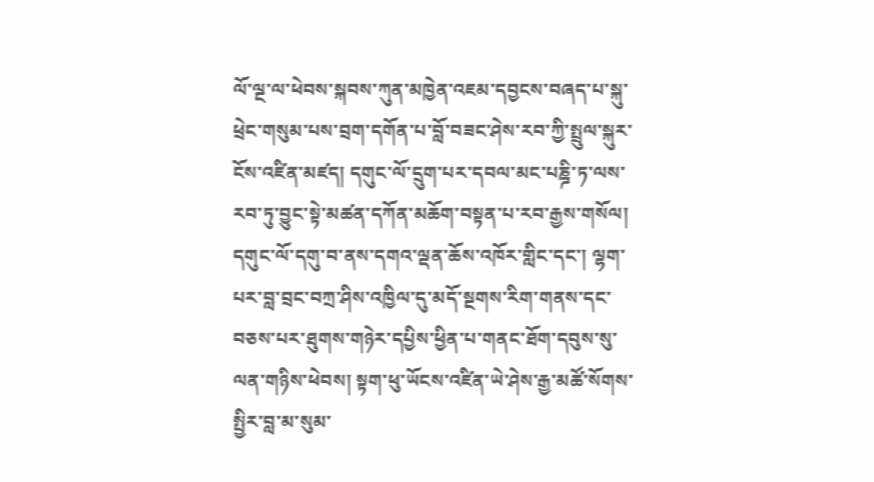ལོ་ལྔ་ལ་ཕེབས་སྐབས་ཀུན་མཁྱེན་འཇམ་དབྱངས་བཞད་པ་སྐུ་ཕྲེང་གསུམ་པས་བྲག་དགོན་པ་བློ་བཟང་ཤེས་རབ་ཀྱི་སྤྲུལ་སྐུར་ངོས་འཛིན་མཛད། དགུང་ལོ་དྲུག་པར་དབལ་མང་པཎྜི་ཏ་ལས་རབ་ཏུ་བྱུང་སྟེ་མཚན་དཀོན་མཆོག་བསྟན་པ་རབ་རྒྱས་གསོལ། དགུང་ལོ་དགུ་བ་ནས་དགའ་ལྡན་ཆོས་འཁོར་གླིང་དང་། ལྷག་པར་བླ་བྲང་བཀྲ་ཤིས་འཁྱིལ་དུ་མདོ་སྔགས་རིག་གནས་དང་བཅས་པར་ཐུགས་གཉེར་དཔྱིས་ཕྱིན་པ་གནང་ཐོག་དབུས་སུ་ལན་གཉིས་ཕེབས། སྟག་ཕུ་ཡོངས་འཛིན་ཡེ་ཤེས་རྒྱ་མཚོ་སོགས་སྤྱིར་བླ་མ་སུམ་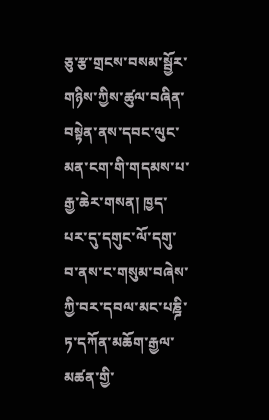ཅུ་རྩ་གྲངས་བསམ་སྦྱོར་གཉིས་ཀྱིས་ཚུལ་བཞིན་བསྟེན་ནས་དབང་ལུང་མན་ངག་གི་གདམས་པ་རྒྱ་ཆེར་གསན། ཁྱད་པར་དུ་དགུང་ལོ་དགུ་བ་ནས་ང་གསུམ་བཞེས་ཀྱི་བར་དབལ་མང་པཎྜི་ཏ་དཀོན་མཆོག་རྒྱལ་མཚན་གྱི་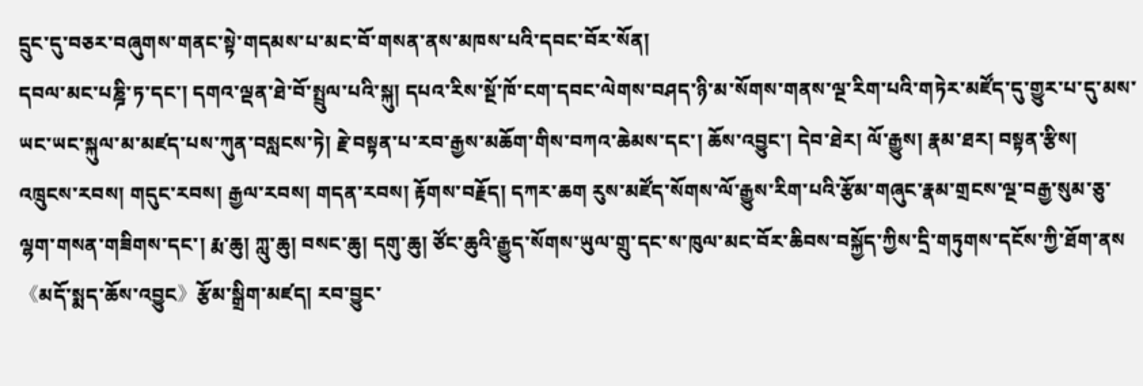དྲུང་དུ་བཅར་བཞུགས་གནང་སྟེ་གདམས་པ་མང་བོ་གསན་ནས་མཁས་པའི་དབང་བོར་སོན།
དབལ་མང་པཎྜི་ཏ་དང་། དགའ་ལྡན་ཐེ་བོ་སྤྲུལ་པའི་སྐུ། དཔའ་རིས་སྔོ་ཁོ་ངག་དབང་ལེགས་བཤད་ཉི་མ་སོགས་གནས་ལྔ་རིག་པའི་གཏེར་མཛོད་དུ་གྱུར་པ་དུ་མས་ཡང་ཡང་སྐུལ་མ་མཛད་པས་ཀུན་བསླངས་ཏེ། རྗེ་བསྟན་པ་རབ་རྒྱས་མཆོག་གིས་བཀའ་ཆེམས་དང་། ཆོས་འབྱུང་། དེབ་ཐེར། ལོ་རྒྱུས། རྣམ་ཐར། བསྟན་རྩིས། འཁྲུངས་རབས། གདུང་རབས། རྒྱལ་རབས། གདན་རབས། རྟོགས་བརྗོད། དཀར་ཆག རུས་མཛོད་སོགས་ལོ་རྒྱུས་རིག་པའི་རྩོམ་གཞུང་རྣམ་གྲངས་ལྔ་བརྒྱ་སུམ་ཅུ་ལྷག་གསན་གཟིགས་དང་། རྨ་ཆུ། ཀླུ་ཆུ། བསང་ཆུ། དགུ་ཆུ། ཙོང་ཆུའི་རྒྱུད་སོགས་ཡུལ་གྲུ་དང་ས་ཁུལ་མང་བོར་ཆིབས་བསྐྱོད་ཀྱིས་དྲི་གཏུགས་དངོས་ཀྱི་ཐོག་ནས《མདོ་སྨད་ཆོས་འབྱུང》རྩོམ་སྒྲིག་མཛད། རབ་བྱུང་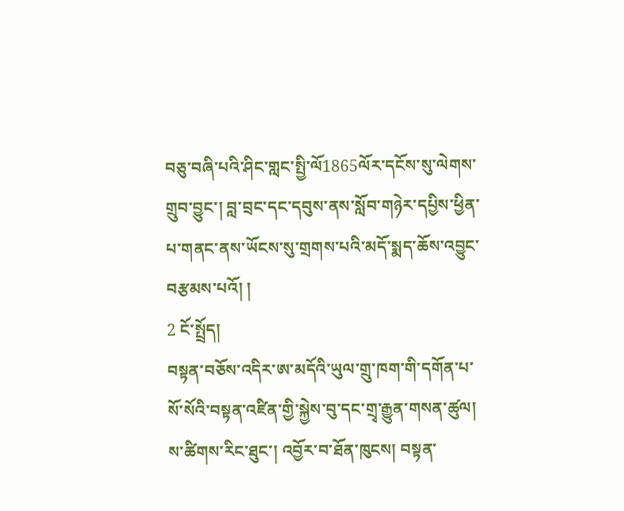བཅུ་བཞི་པའི་ཤིང་གླང་སྤྱི་ལོ1865ལོར་དངོས་སུ་ལེགས་གྲུབ་བྱུང་། བླ་བྲང་དང་དབུས་ནས་སློབ་གཉེར་དཔྱིས་ཕྱིན་པ་གནང་ནས་ཡོངས་སུ་གྲགས་པའི་མདོ་སྨད་ཆོས་འབྱུང་བརྩམས་པའོ། །
2 ངོ་སྤྲོད།
བསྟན་བཅོས་འདིར་ཨ་མདོའི་ཡུལ་གྲུ་ཁག་གི་དགོན་པ་སོ་སོའི་བསྟན་འཛིན་གྱི་སྐྱེས་བུ་དང་གྲྭ་རྒྱུན་གསན་ཚུལ། ས་ཚིགས་རིང་ཐུང་། འབྱོར་བ་ཐོན་ཁུངས། བསྟན་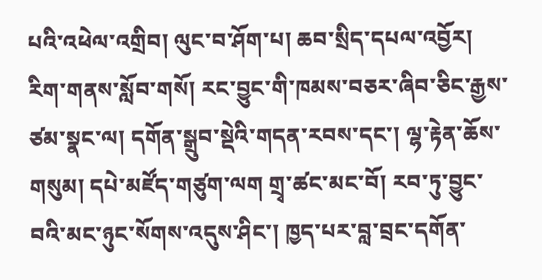པའི་འཕེལ་འགྲིབ། ལུང་བ་ཤོག་པ། ཆབ་སྲིད་དཔལ་འབྱོར། རིག་གནས་སློབ་གསོ། རང་བྱུང་གི་ཁམས་བཅར་ཞིབ་ཅིང་རྒྱས་ཙམ་སྣང་ལ། དགོན་སྒྲུབ་སྡེའི་གདན་རབས་དང་། ལྷ་རྟེན་ཆོས་གསུམ། དཔེ་མཛོད་གཙུག་ལག གྲྭ་ཚང་མང་བོ། རབ་ཏུ་བྱུང་བའི་མང་ཉུང་སོགས་འདུས་ཤིང་། ཁྱད་པར་བླ་བྲང་དགོན་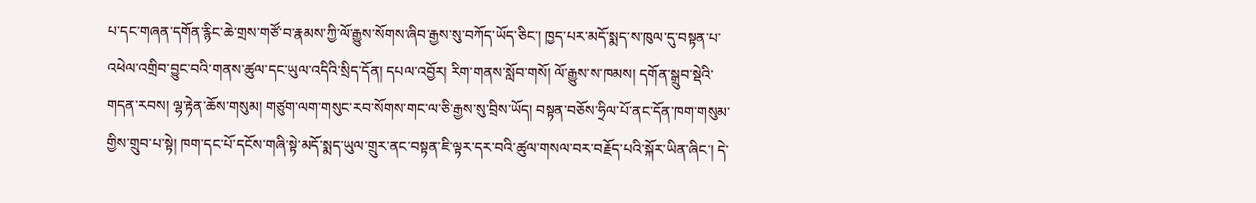པ་དང་གཞན་དགོན་རྙིང་ཆེ་གྲས་གཙོ་བ་རྣམས་ཀྱི་ལོ་རྒྱུས་སོགས་ཞིབ་རྒྱས་སུ་བཀོད་ཡོད་ཅིང་། ཁྱད་པར་མདོ་སྨད་ས་ཁུལ་དུ་བསྟན་པ་འཕེལ་འགྲིབ་བྱུང་བའི་གནས་ཚུལ་དང་ཡུལ་འདིའི་སྲིད་དོན། དཔལ་འབྱོར། རིག་གནས་སློབ་གསོ། ལོ་རྒྱུས་ས་ཁམས། དགོན་སྒྲུབ་སྡེའི་གདན་རབས། ལྷ་རྟེན་ཆོས་གསུམ། གཙུག་ལག་གསུང་རབ་སོགས་གང་ལ་ཅི་རྒྱས་སུ་བྲིས་ཡོད། བསྟན་བཅོས་ཧྲིལ་པོ་ནང་དོན་ཁག་གསུམ་གྱིས་གྲུབ་པ་སྟེ། ཁག་དང་པོ་དངོས་གཞི་སྟེ་མདོ་སྨད་ཡུལ་གྲུར་ནང་བསྟན་ཇི་ལྟར་དར་བའི་ཚུལ་གསལ་བར་བརྗོད་པའི་སྐོར་ཡིན་ཞིང་། དེ་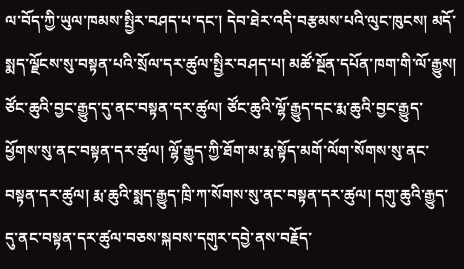ལ་བོད་ཀྱི་ཡུལ་ཁམས་སྤྱིར་བཤད་པ་དང་། དེབ་ཐེར་འདི་བརྩམས་པའི་ལུང་ཁུངས། མདོ་སྨད་ལྗོངས་སུ་བསྟན་པའི་སྲོལ་དར་ཚུལ་སྤྱིར་བཤད་པ། མཚོ་སྔོན་དཔོན་ཁག་གི་ལོ་རྒྱུས། ཙོང་ཆུའི་བྱང་རྒྱུད་དུ་ནང་བསྟན་དར་ཚུལ། ཙོང་ཆུའི་ལྷོ་རྒྱུད་དང་རྨ་ཆུའི་བྱང་རྒྱུད་ཕྱོགས་སུ་ནང་བསྟན་དར་ཚུལ། ལྷོ་རྒྱུད་ཀྱི་ཐོག་མ་རྨ་སྟོད་མགོ་ལོག་སོགས་སུ་ནང་བསྟན་དར་ཚུལ། རྨ་ཆུའི་སྨད་རྒྱུད་ཁྲི་ཀ་སོགས་སུ་ནང་བསྟན་དར་ཚུལ། དགུ་ཆུའི་རྒྱུད་དུ་ནང་བསྟན་དར་ཚུལ་བཅས་སྐབས་དགུར་དབྱེ་ནས་བརྗོད་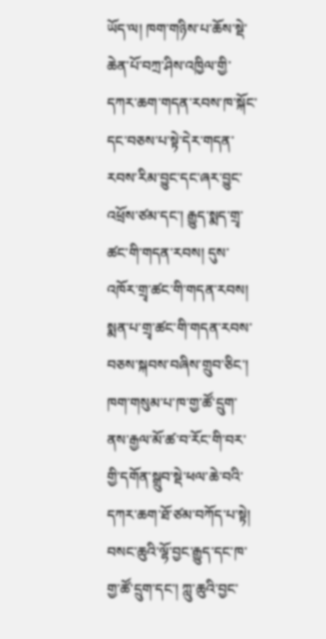ཡོད་ལ། ཁག་གཉིས་པ་ཆོས་སྡེ་ཆེན་པོ་བཀྲ་ཤིས་འཁྱིལ་གྱི་དཀར་ཆག་གདན་རབས་ཁ་སྐོང་དང་བཅས་པ་སྟེ་དེར་གདན་རབས་རིམ་བྱུང་དང་ཞར་བྱུང་འཕྲོས་ཙམ་དང་། རྒྱུད་སྨད་གྲྭ་ཚང་གི་གདན་རབས། དུས་འཁོར་གྲྭ་ཚང་གི་གདན་རབས། སྨན་པ་གྲྭ་ཚང་གི་གདན་རབས་བཅས་སྐབས་བཞིས་གྲུབ་ཅིང་། ཁག་གསུམ་པ་ཁ་གྱ་ཚོ་དྲུག་ནས་རྒྱལ་མོ་ཚ་བ་རོང་གི་བར་གྱི་དགོན་སྒྲུབ་སྡེ་ཕལ་ཆེ་བའི་དཀར་ཆག་ཐོ་ཙམ་བཀོད་པ་སྟེ། བསང་ཆུའི་ལྷོ་བྱང་རྒྱུད་དང་ཁ་གྱ་ཚོ་དྲུག་དང་། ཀླུ་ཆུའི་བྱང་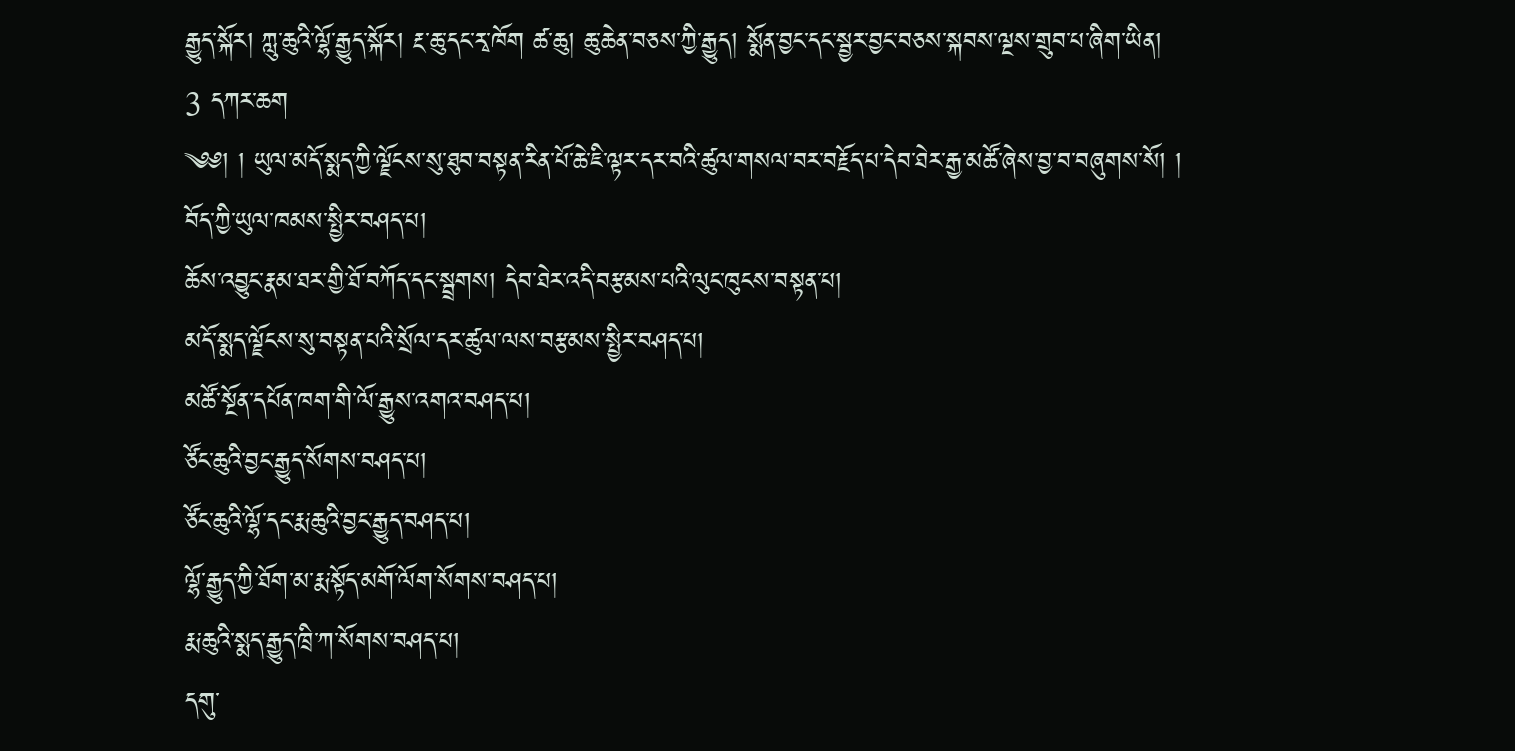རྒྱུད་སྐོར། ཀླུ་ཆུའི་ལྷོ་རྒྱུད་སྐོར། རྔ་ཆུ་དང་རྭ་ཁོག ཚ་ཆུ། ཆུ་ཆེན་བཅས་ཀྱི་རྒྱུད། སྨོན་བྱང་དང་སྦྱར་བྱང་བཅས་སྐབས་ལྔས་གྲུབ་པ་ཞིག་ཡིན།
3 དཀར་ཆག
༄༅། ། ཡུལ་མདོ་སྨད་ཀྱི་ལྗོངས་སུ་ཐུབ་བསྟན་རིན་པོ་ཆེ་ཇི་ལྟར་དར་བའི་ཚུལ་གསལ་བར་བརྗོད་པ་དེབ་ཐེར་རྒྱ་མཚོ་ཞེས་བྱ་བ་བཞུགས་སོ། །
བོད་ཀྱི་ཡུལ་ཁམས་སྤྱིར་བཤད་པ།
ཆོས་འབྱུང་རྣམ་ཐར་གྱི་ཐོ་བཀོད་དང་སྦྲགས། དེབ་ཐེར་འདི་བརྩམས་པའི་ལུང་ཁུངས་བསྟན་པ།
མདོ་སྨད་ལྗོངས་སུ་བསྟན་པའི་སྲོལ་དར་ཚུལ་ལས་བརྩམས་སྤྱིར་བཤད་པ།
མཚོ་སྔོན་དཔོན་ཁག་གི་ལོ་རྒྱུས་འགའ་བཤད་པ།
ཙོང་ཆུའི་བྱང་རྒྱུད་སོགས་བཤད་པ།
ཙོང་ཆུའི་ལྷོ་དང་རྨ་ཆུའི་བྱང་རྒྱུད་བཤད་པ།
ལྷོ་རྒྱུད་ཀྱི་ཐོག་མ་རྨ་སྟོད་མགོ་ལོག་སོགས་བཤད་པ།
རྨ་ཆུའི་སྨད་རྒྱུད་ཁྲི་ཀ་སོགས་བཤད་པ།
དགུ་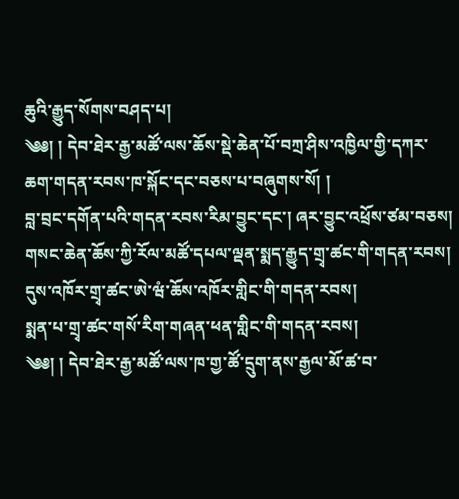ཆུའི་རྒྱུད་སོགས་བཤད་པ།
༄༅། ། དེབ་ཐེར་རྒྱ་མཚོ་ལས་ཆོས་སྡེ་ཆེན་པོ་བཀྲ་ཤིས་འཁྱིལ་གྱི་དཀར་ཆག་གདན་རབས་ཁ་སྐོང་དང་བཅས་པ་བཞུགས་སོ། །
བླ་བྲང་དགོན་པའི་གདན་རབས་རིམ་བྱུང་དང་། ཞར་བྱུང་འཕྲོས་ཙམ་བཅས།
གསང་ཆེན་ཆོས་ཀྱི་རོལ་མཚོ་དཔལ་ལྡན་སྨད་རྒྱུད་གྲྭ་ཚང་གི་གདན་རབས།
དུས་འཁོར་གྲྭ་ཚང་ཨེ་ཝཾ་ཆོས་འཁོར་གླིང་གི་གདན་རབས།
སྨན་པ་གྲྭ་ཚང་གསོ་རིག་གཞན་ཕན་གླིང་གི་གདན་རབས།
༄༅། ། དེབ་ཐེར་རྒྱ་མཚོ་ལས་ཁ་གྱ་ཚོ་དྲུག་ནས་རྒྱལ་མོ་ཚ་བ་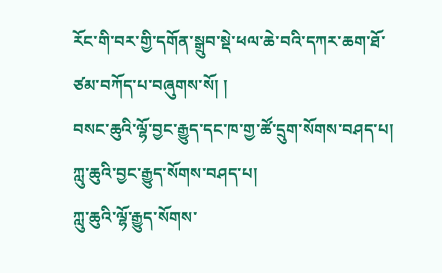རོང་གི་བར་གྱི་དགོན་སྒྲུབ་སྡེ་ཕལ་ཆེ་བའི་དཀར་ཆག་ཐོ་ཙམ་བཀོད་པ་བཞུགས་སོ། །
བསང་ཆུའི་ལྷོ་བྱང་རྒྱུད་དང་ཁ་གྱ་ཚོ་དྲུག་སོགས་བཤད་པ།
ཀླུ་ཆུའི་བྱང་རྒྱུད་སོགས་བཤད་པ།
ཀླུ་ཆུའི་ལྷོ་རྒྱུད་སོགས་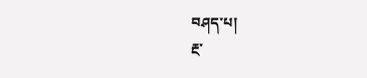བཤད་པ།
རྔ་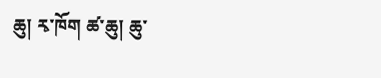ཆུ། རྭ་ཁོག ཚ་ཆུ། ཆུ་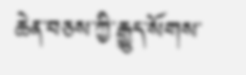ཆེན་བཅས་ཀྱི་རྒྱུད་སོགས་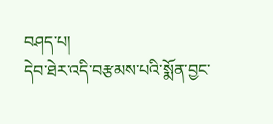བཤད་པ།
དེབ་ཐེར་འདི་བརྩམས་པའི་སྨོན་བྱང་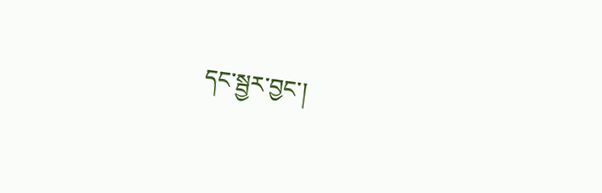དང་སྦྱར་བྱང་།